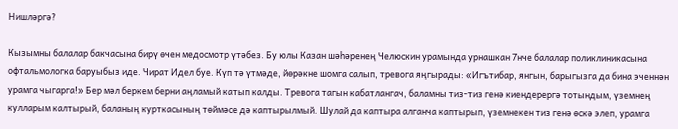Нишләргә?

Кызымны балалар бакчасына бирү өчен медосмотр үтәбез. Бу юлы Казан шәһәренең Челюскин урамында урнашкан 7нче балалар поликлиникасына офтальмологка баруыбыз иде. Чират Идел буе. Күп тә үтмәде, йөрәкне шомга салып, тревога яңгырады: «Игътибар, янгын, барыгызга да бина эченнән урамга чыгарга!» Бер мәл беркем берни аңламый катып калды. Тревога тагын кабатлангач, баламны тиз-тиз генә киендерергә тотындым, үземнең кулларым калтырый, баланың курткасының төймәсе дә каптырылмый. Шулай да каптыра алганча каптырып, үземнекен тиз генә өскә элеп, урамга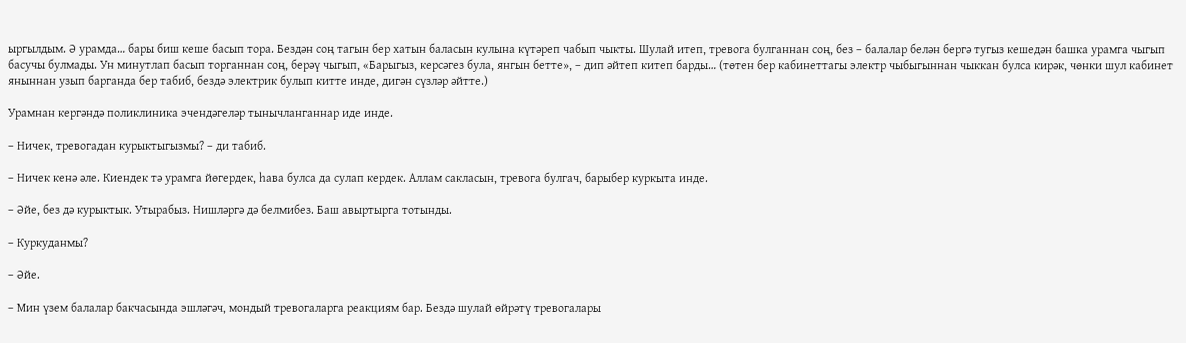ыргылдым. Ә урамда… бары биш кеше басып тора. Бездән соң тагын бер хатын баласын кулына күтәреп чабып чыкты. Шулай итеп, тревога булганнан соң, без – балалар белән бергә тугыз кешедән башка урамга чыгып басучы булмады. Ун минутлап басып торганнан соң, берәү чыгып, «Барыгыз, керсәгез була, янгын бетте», – дип әйтеп китеп барды… (төтен бер кабинеттагы электр чыбыгыннан чыккан булса кирәк, чөнки шул кабинет яныннан узып барганда бер табиб, бездә электрик булып китте инде, дигән сүзләр әйтте.)

Урамнан кергәндә поликлиника эчендәгеләр тынычланганнар иде инде.

– Ничек, тревогадан курыктыгызмы? – ди табиб.

– Ничек кенә әле. Киендек тә урамга йөгердек, һава булса да сулап кердек. Аллам сакласын, тревога булгач, барыбер куркыта инде.

– Әйе, без дә курыктык. Утырабыз. Нишләргә дә белмибез. Баш авыртырга тотынды.

– Куркуданмы?

– Әйе.

– Мин үзем балалар бакчасында эшләгәч, мондый тревогаларга реакциям бар. Бездә шулай өйрәтү тревогалары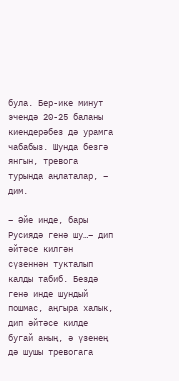була. Бер-ике минут эчендә 20-25 баланы киендерәбез дә урамга чабабыз. Шунда безгә янгын, тревога турында аңлаталар, – дим.

– Әйе инде, бары Русиядә генә шу…– дип әйтәсе килгән сүзеннән тукталып калды табиб. Бездә генә инде шундый пошмас, аңгыра халык, дип әйтәсе килде бугай аның, ә үзенең дә шушы тревогага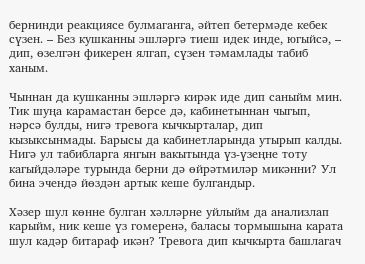бернинди реакциясе булмаганга, әйтеп бетермәде кебек сүзен. – Без кушканны эшләргә тиеш идек инде, югыйсә, – дип, өзелгән фикерен ялгап, сүзен тәмамлады табиб ханым.

Чыннан да кушканны эшләргә кирәк иде дип саныйм мин. Тик шуңа карамастан берсе дә, кабинетыннан чыгып, нәрсә булды, нигә тревога кычкырталар, дип кызыксынмады. Барысы да кабинетларында утырып калды. Нигә ул табибларга янгын вакытында үз-үзеңне тоту кагыйдәләре турында берни дә өйрәтмиләр микәнни? Ул бина эчендә йөздән артык кеше булгандыр.

Хәзер шул көнне булган хәлләрне уйлыйм да анализлап карыйм, ник кеше үз гомеренә, баласы тормышына карата шул кадәр битараф икән? Тревога дип кычкырта башлагач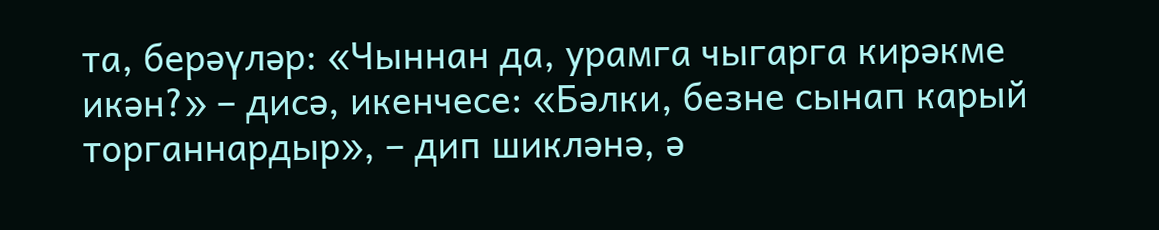та, берәүләр: «Чыннан да, урамга чыгарга кирәкме икән?» – дисә, икенчесе: «Бәлки, безне сынап карый торганнардыр», – дип шикләнә, ә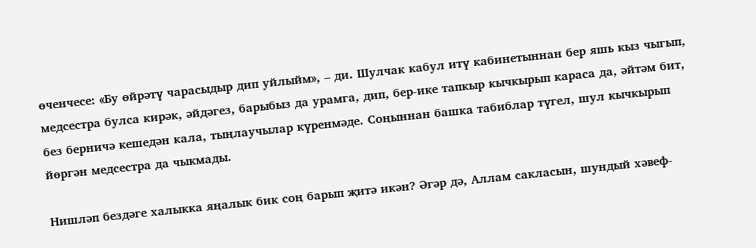өченчесе: «Бу өйрәтү чарасыдыр дип уйлыйм», – ди. Шулчак кабул итү кабинетыннан бер яшь кыз чыгып, медсестра булса кирәк, әйдәгез, барыбыз да урамга, дип, бер-ике тапкыр кычкырып караса да, әйтәм бит, без берничә кешедән кала, тыңлаучылар күренмәде. Соңыннан башка табиблар түгел, шул кычкырып йөргән медсестра да чыкмады.

Нишләп бездәге халыкка яңалык бик соң барып җитә икән? Әгәр дә, Аллам сакласын, шундый хәвеф-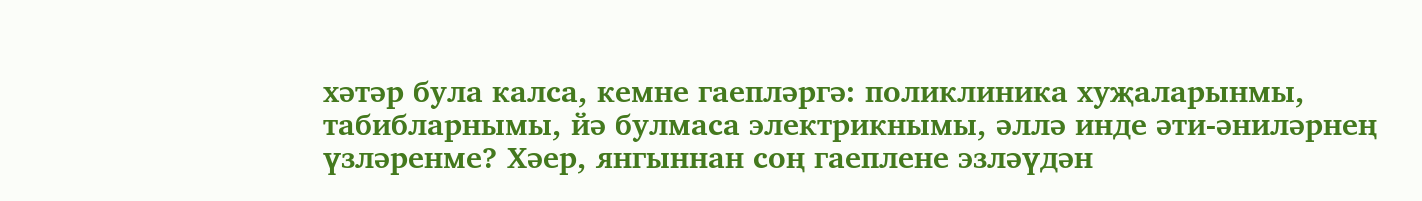хәтәр була калса, кемне гаепләргә: поликлиника хуҗаларынмы, табибларнымы, йә булмаса электрикнымы, әллә инде әти-әниләрнең үзләренме? Хәер, янгыннан соң гаеплене эзләүдән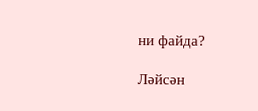ни файда?

Ләйсән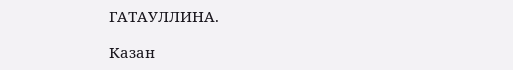ГАТАУЛЛИНА.

Казан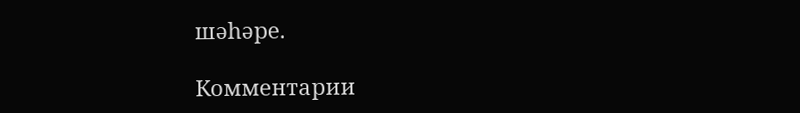шәһәре.

Комментарии